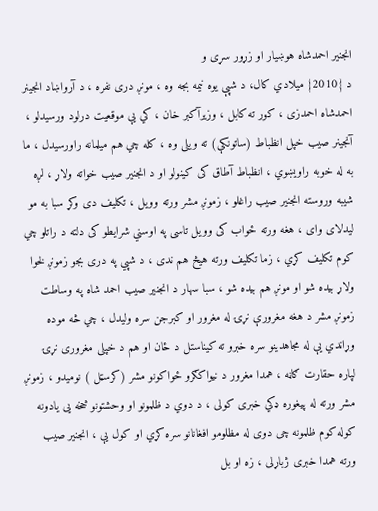انجنير احمدشاه هوښيار او زړور سړی و
د {2010} ميلادي کال، د شپې يوه نيمه بجه وه ، مونږ درى نفره ، د آرواښاد انجينر احمدشاه احمدزى ، کور ته کابل ، وزيرآکبر خان ، کي يې موقعيت درلود ورسيدلو ، آنجينر صيب خپل انظباط (ساتونکې) ته ويلى وه ، کله چي هم ميلمانه راورسيدل ، ما به له خوبه راويښوي ، انظباط آطاق کى کينولو او د انجنير صيب خواته ولاړ ، لږه شيبه وروسته انجنير صيب راغلو ، زمونږ مشر ورته وويل ، تکليف دى وکړ سبا به مو ليدلاى واى ، هغه ورته ځواب کى وويل تاسى په اوسني شرايطو کى دلته د راتلو چي کوم تکليف کړي ، زما تکليف ورته هيڅ هم ندى ، د شپي په درى بجو زمونږ لخوا ولاړ بيده شو او مونږ هم بيده شو ، سبا سهار د انجنير صيب احمد شاه په وساطت زمونږ مشر د هغه مغرورې نړۍ له مغرور او کبرجن سره وليدل ، چي څه موده وړاندي يې له مجاهدينو سره خبرو ته کيناستل د ځان او هم د خپلى مغرورى نړۍ لپاره حقارت ګاڼه ، همدا مغرور د نيواکګرو ځواکونو مشر (کرسټل ) نوميدو ، زمونږ مشر ورته له پيغوره ډکي خبرى کولى ، د دوي د ظلمونو او وحشتونو څخه يى يادونه کوله کوم ظلمونه چى دوى له مظلومو افغانانو سره کړي او کول يې ، انجنير صيب ورته همدا خبرى ژباړلى ، زه او بل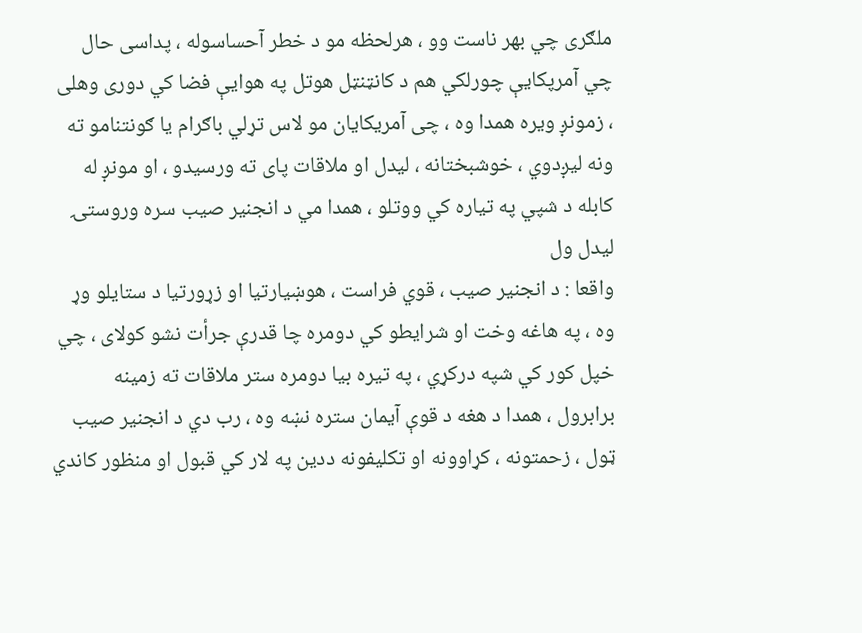ملګرى چي بهر ناست وو ، هرلحظه مو د خطر آحساسوله ، پداسى حال چي آمرپکايې چورلکي هم د کانټنټل هوتل په هوايې فضا کي دورى وهلى ، زمونږ ويره همدا وه ، چى آمريکايان مو لاس تړلي باګرام يا ګونتنامو ته ونه ليږدوي ، خوشبختانه ، ليدل او ملاقات پاى ته ورسيدو ، او مونږ له کابله د شپي په تياره کي ووتلو ، همدا مي د انجنير صيب سره وروستۍ ليدل ول
واقعا : د انجنير صيب ، قوي فراست ، هوښيارتيا او زړورتيا د ستايلو وړ وه ، په هاغه وخت او شرايطو کي دومره چا قدرې جرأت نشو کولاى ، چي خپل کور کي شپه درکړي ، په تيره بيا دومره ستر ملاقات ته زمينه برابرول ، همدا د هغه د قوې آيمان ستره نښه وه ، رب دي د انجنير صيب ټول ، زحمتونه ، کړاوونه او تکليفونه ددين په لار کي قبول او منظور کاندي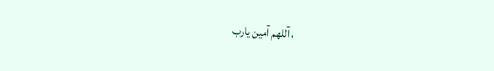، آللهم آمين يارب